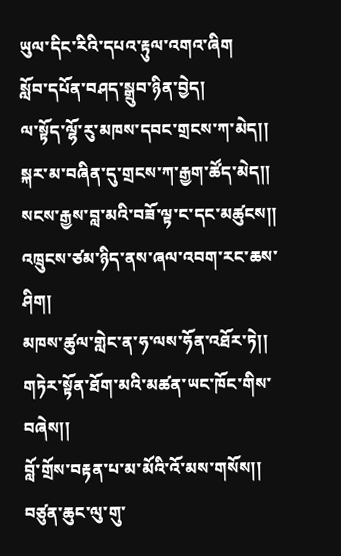ཡུལ་དིང་རིའི་དཔའ་རྟུལ་འགའ་ཞིག
སློབ་དཔོན་བཤད་སྒྲུབ་ཉིན་བྱེད།
ལ་སྟོད་ལྷོ་རུ་མཁས་དབང་གྲངས་ཀ་མེད།།
སྐར་མ་བཞིན་དུ་གྲངས་ཀ་རྒྱག་ཚོད་མེད།།
སངས་རྒྱས་བླ་མའི་བཟོ་ལྟ་ང་དང་མཚུངས།།
འཁྲུངས་ཙམ་ཉིད་ནས་ཞལ་འབག་རང་ཆས་ཤིག།
མཁས་ཚུལ་གླེང་ན་ཧ་ལས་ཧོན་འཐོར་ཏེ།།
གཏེར་སྟོན་ཐོག་མའི་མཚན་ཡང་ཁོང་གིས་བཞེས།།
བློ་གྲོས་བརྟན་པ་མ་མོའི་འོ་མས་གསོས།།
བཙུན་ཆུང་ལུ་གུ་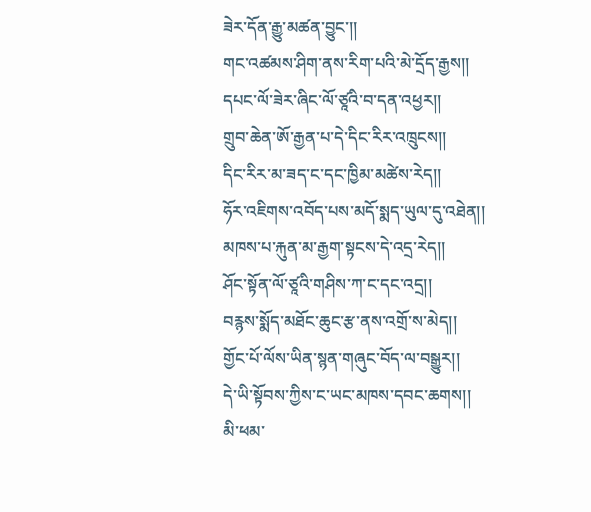ཟེར་དོན་རྒྱུ་མཚན་བྱུང་།།
གང་འཚམས་ཤིག་ནས་རིག་པའི་མེ་དྲོད་རྒྱས།།
དཔང་ལོ་ཟེར་ཞིང་ལོ་ཙཱའི་བ་དན་འཕྱར།།
གྲུབ་ཆེན་ཨོ་རྒྱན་པ་དེ་དིང་རིར་འཁྲུངས།།
དིང་རིར་མ་ཟད་ང་དང་ཁྱིམ་མཚེས་རེད།།
ཧོར་འཇིགས་འབོད་པས་མདོ་སྨད་ཡུལ་དུ་འཐེན།།
མཁས་པ་རྐུན་མ་རྒྱག་སྟངས་དེ་འདྲ་རེད།།
ཤོང་སྟོན་ལོ་ཙཱའི་གཤིས་ཀ་ང་དང་འདྲ།།
བརྙས་སྨོད་མཐོང་ཆུང་རྩ་ནས་འགྲོ་ས་མེད།།
གྱོང་པོ་ལོས་ཡིན་སྙན་གཞུང་བོད་ལ་བསྒྱུར།།
དེ་ཡི་སྟོབས་ཀྱིས་ང་ཡང་མཁས་དབང་ཆགས།།
མི་ཕམ་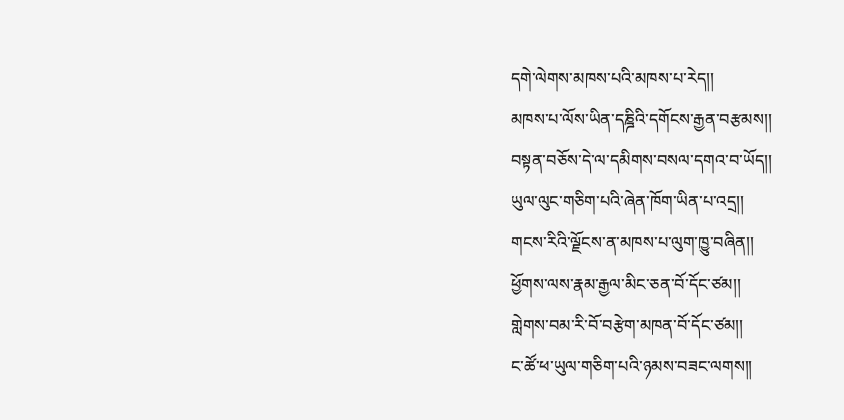དགེ་ལེགས་མཁས་པའི་མཁས་པ་རེད།།
མཁས་པ་ལོས་ཡིན་དཎྜིའི་དགོངས་རྒྱན་བརྩམས།།
བསྟན་བཅོས་དེ་ལ་དམིགས་བསལ་དགའ་བ་ཡོད།།
ཡུལ་ལུང་གཅིག་པའི་ཞེན་ཁོག་ཡིན་པ་འདྲ།།
གངས་རིའི་ལྗོངས་ན་མཁས་པ་ལུག་ཁྱུ་བཞིན།།
ཕྱོགས་ལས་རྣམ་རྒྱལ་མིང་ཅན་བོ་དོང་ཙམ།།
གླེགས་བམ་རི་བོ་བརྩེག་མཁན་བོ་དོང་ཙམ།།
ང་ཚོ་ཕ་ཡུལ་གཅིག་པའི་ཉམས་བཟང་ལགས།།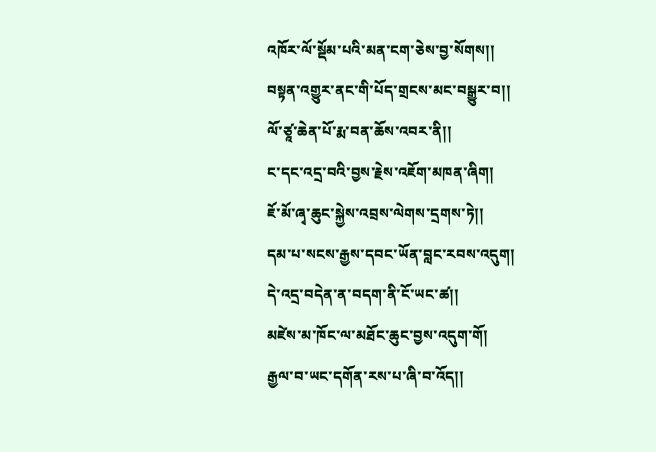འཁོར་ལོ་སྡོམ་པའི་མན་ངག་ཅེས་བྱ་སོགས།།
བསྟན་འགྱུར་ནང་གི་པོད་གྲངས་མང་བསྒྱུར་བ།།
ལོ་ཙཱ་ཆེན་པོ་རྨ་བན་ཆོས་འབར་ནི།།
ང་དང་འདྲ་བའི་བྱས་རྗེས་འཇོག་མཁན་ཞིག།
ཇོ་མོ་ཞྭ་ཆུང་སྐྱེས་འབྲས་ལེགས་དྲགས་ཏེ།།
དམ་པ་སངས་རྒྱས་དབང་ཡོན་བླང་རབས་འདུག།
དེ་འདྲ་བདེན་ན་བདག་ནི་ངོ་ཡང་ཚ།།
མཛེས་མ་ཁོང་ལ་མཐོང་ཆུང་བྱས་འདུག་གོ།
རྒྱལ་བ་ཡང་དགོན་རས་པ་ཞི་བ་འོད།།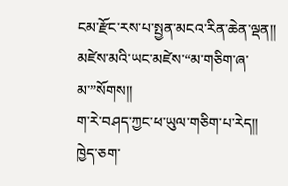ངམ་རྫོང་རས་པ་སྤྱན་མངའ་རིན་ཆེན་ལྡན།།
མཛེས་མའི་ཡང་མཛེས་“མ་གཅིག་ཞ་མ་”སོགས།།
ག་རེ་བཤད་ཀྱང་ཕ་ཡུལ་གཅིག་པ་རེད།།
ཁྱེད་ཅག་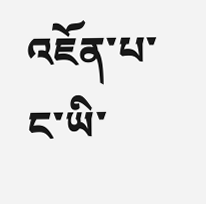འཇོན་པ་ང་ཡི་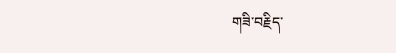གཟི་བརྗིད་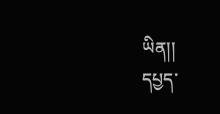ཡིན།།
དཔྱད་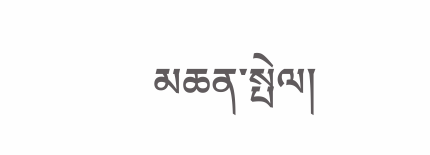མཆན་སྤེལ།